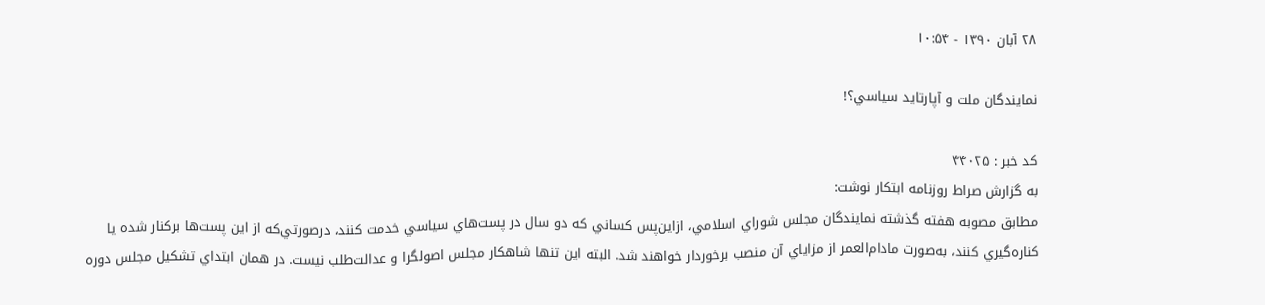۲۸ آبان ۱۳۹۰ - ۱۰:۵۴

نمايندگان ملت و آپارتايد سياسي؟!

کد خبر : ۴۴۰۲۵
به گزارش صراط روزنامه ابتکار نوشت:
مطابق مصوبه هفته گذشته نمايندگان مجلس شوراي اسلامي، ازاين‌پس کساني که دو سال در پست‌هاي سياسي خدمت کنند، درصورتي‌که از اين پست‌ها برکنار شده يا کناره‌‌گيري کنند، به‌صورت مادام‌العمر از مزاياي آن منصب برخوردار خواهند شد. البته اين تنها شاهکار مجلس اصولگرا و عدالت‌طلب نيست. در همان ابتداي تشکيل مجلس دوره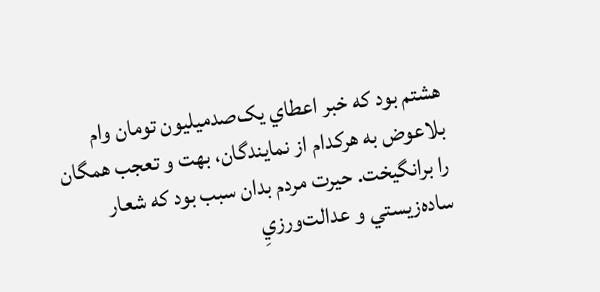هشتم بود که خبر اعطاي يک‌صدميليون تومان وام بلاعوض به هرکدام از نمايندگان، بهت و تعجب همگان را برانگيخت. حيرت مردم بدان سبب بود که شعار ساده‌زيستي و عدالت‌ورزيِ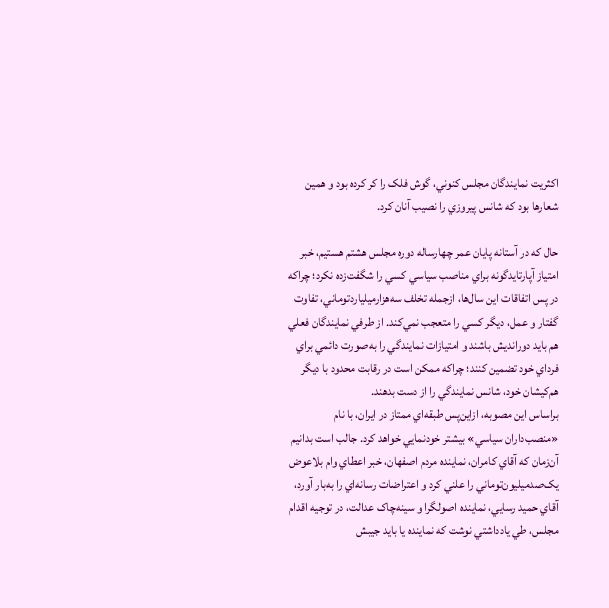اکثريت نمايندگان مجلس کنوني، گوش فلک را کر کرده بود و همين شعارها بود که شانس پيروزي را نصيب آنان کرد.

حال که در آستانه پايان عمر چهارساله دوره مجلس هشتم هستيم، خبر امتياز آپارتايدگونه براي مناصب سياسي کسي را شگفت‌زده نکرد؛ چراکه در پس اتفاقات اين سال‌ها، ازجمله تخلف سه‌هزارميلياردتوماني، تفاوت گفتار و عمل، ديگر کسي را متعجب نمي‌کند. از طرفي نمايندگان فعلي هم بايد دورانديش باشند و امتيازات نمايندگي را به‌صورت دائمي براي فرداي خود تضمين کنند؛ چراکه ممکن است در رقابت محدود با ديگر هم‌کيشان خود، شانس نمايندگي را از دست بدهند.
براساس اين مصوبه، ازاين‌پس طبقه‌اي ممتاز در ايران، با نام «منصب‌داران سياسي» بيشتر خودنمايي خواهد کرد. جالب است بدانيم آن‌زمان که آقاي کامران، نماينده مردم اصفهان، خبر اعطاي وام بلاعوض يک‌صدميليون‌توماني را علني کرد و اعتراضات رسانه‌اي را به‌بار آورد، آقاي حميد رسايي، نماينده اصولگرا و سينه‌چاک عدالت، در توجيه اقدام مجلس، طي يادداشتي نوشت که نماينده يا بايد جيبش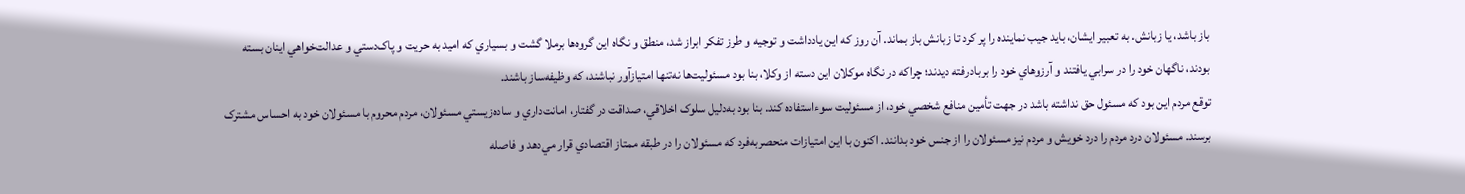باز باشد، يا زبانش. به تعبير ايشان، بايد جيب نماينده را پر کرد تا زبانش باز بماند. آن ‌روز که اين يادداشت و توجيه و طرز تفکر ابراز شد، منطق و نگاه اين گروه‌ها برملا گشت و بسياري که اميد به حريت و پاک‌دستي و عدالت‌خواهي اينان بسته بودند، ناگهان خود را در سرابي يافتند و آرزوهاي خود را بربادرفته ديدند؛ چراکه در نگاه موکلان اين دسته از وکلا، بنا بود مسئوليت‌ها نه‌تنها امتيازآور نباشند، که وظيفه‌ساز باشند.
توقع مردم اين بود که مسئول حق نداشته باشد در جهت تأمين منافع شخصي خود، از مسئوليت سوءاستفاده کند. بنا بود به‌دليل سلوک اخلاقي، صداقت در گفتار، امانت‌داري و ساده‌زيستي مسئولان، مردم محروم با مسئولان خود به احساس مشترک برسند. مسئولان درد مردم را درد خويش و مردم نيز مسئولان را از جنس خود بدانند. اکنون با اين امتيازات منحصربه‌فرد که مسئولان را در طبقه ممتاز اقتصادي قرار مي‌دهد و فاصله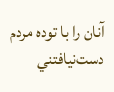آنان را با توده مردم دست‌نيافتني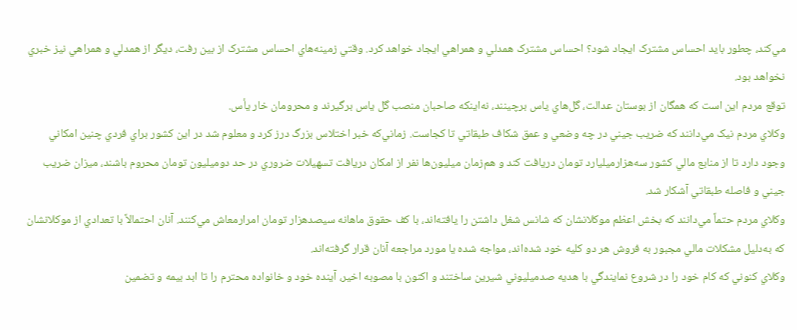مي‌کند، چطور بايد احساس مشترک ايجاد شود؟ احساس مشترک همدلي و همراهي ايجاد خواهد کرد. وقتي زمينه‌هاي احساس مشترک از بين رفت، ديگر از همدلي و همراهي نيز خبري نخواهد بود.
توقع مردم اين است که همگان از بوستان عدالت،‌ گل‌هاي ياس برچينند، نه‌اينکه صاحبان منصب گل ياس برگيرند و محرومان خار يأس.
وکلاي مردم نيک مي‌دانند که ضريب جيني در چه وضعي و عمق شکاف طبقاتي تا کجاست. زماني‌که خبر اختلاس بزرگ درز کرد و معلوم شد در اين کشور براي فردي چنين امکاني وجود دارد تا از منابع مالي کشور سه‌هزارميليارد تومان دريافت کند و هم‌زمان ميليون‌ها نفر از امکان دريافت تسهيلات ضروري در حد دوميليون تومان محروم باشند، ميزان ضريب جيني و فاصله طبقاتي آشکار شد.
وکلاي مردم حتماً مي‌دانند که بخش اعظم موکلانشان که شانس شغل داشتن را يافته‌اند، با کف حقوق ماهانه سيصدهزار تومان امرارمعاش مي‌کنند. آنان احتمالاً با تعدادي از موکلانشان که به‌دليل مشکلات مالي مجبور به فروش هر دو کليه خود شده‌اند، مواجه شده يا مورد مراجعه آنان قرار گرفته‌اند.
وکلاي کنوني که کام خود را در شروع نمايندگي با هديه صدميليوني شيرين ساختند و اکنون با مصوبه اخير، آينده خود و خانواده محترم را تا ابد بيمه و تضمين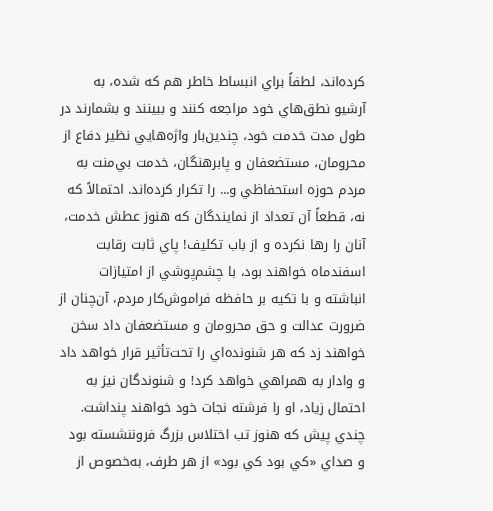کرده‌اند، لطفاً براي انبساط خاطر هم که شده، به آرشيو نطق‌هاي خود مراجعه کنند و ببينند و بشمارند در طول مدت خدمت خود، چندين‌بار واژه‌هايي نظير دفاع از محرومان، مستضعفان و پابرهنگان، خدمت بي‌منت به مردم حوزه استحفاظي و... را تکرار کرده‌اند. احتمالاً که نه، قطعاً آن تعداد از نمايندگان که هنوز عطش خدمت، آنان را رها نکرده و از باب تکليف! پاي ثابت رقابت اسفندماه خواهند بود، با چشم‌پوشي از امتيازات انباشته و با تکيه بر حافظه فراموش‌کار مردم، آن‌چنان از ضرورت عدالت و حق محرومان و مستضعفان داد سخن خواهند زد که هر شنونده‌اي را تحت‌تأثير قرار خواهد داد و وادار به همراهي خواهد کرد! و شنوندگان نيز به احتمال زياد، او را فرشته نجات خود خواهند پنداشت.
چندي پيش که هنوز تب اختلاس بزرگ فروننشسته بود و صداي «کي بود کي بود» از هر طرف، به‌خصوص از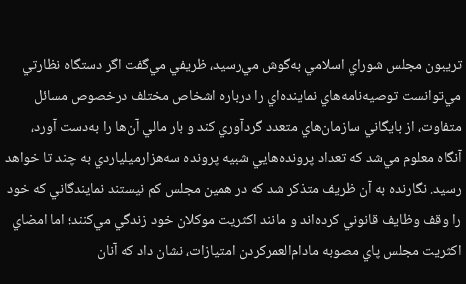تريبون مجلس شوراي اسلامي به‌گوش مي‌رسيد، ظريفي مي‌گفت اگر دستگاه نظارتي مي‌توانست توصيه‌نامه‌هاي نماينده‌اي را درباره اشخاص مختلف درخصوص مسائل متفاوت، از بايگاني سازمان‌هاي متعدد گردآوري کند و بار مالي آن‌ها را به‌دست آورد، آنگاه معلوم مي‌شد که تعداد پرونده‌هايي شبيه پرونده سه‌هزارميلياردي به چند تا خواهد رسيد. نگارنده به آن ظريف متذکر شد که در همين مجلس کم نيستند نمايندگاني که خود را وقف وظايف قانوني کرده‌اند و مانند اکثريت موکلان خود زندگي مي‌کنند؛ اما امضاي اکثريت مجلس پاي مصوبه مادام‌العمرکردن امتيازات، نشان داد که آنان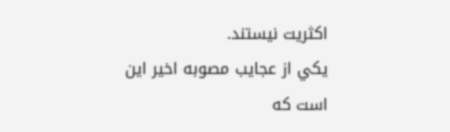اکثريت نيستند.
يکي از عجايب مصوبه اخير اين است که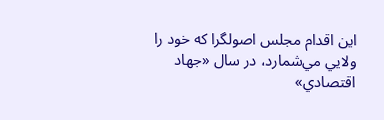اين اقدام مجلس اصولگرا که خود را ولايي مي‌شمارد، در سال «جهاد اقتصادي»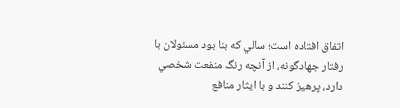اتفاق افتاده است؛ سالي که بنا بود مسئولان با رفتار جهادگونه، از آنچه رنگ منفعت شخصي دارد، پرهيز کنند و با ايثار منافع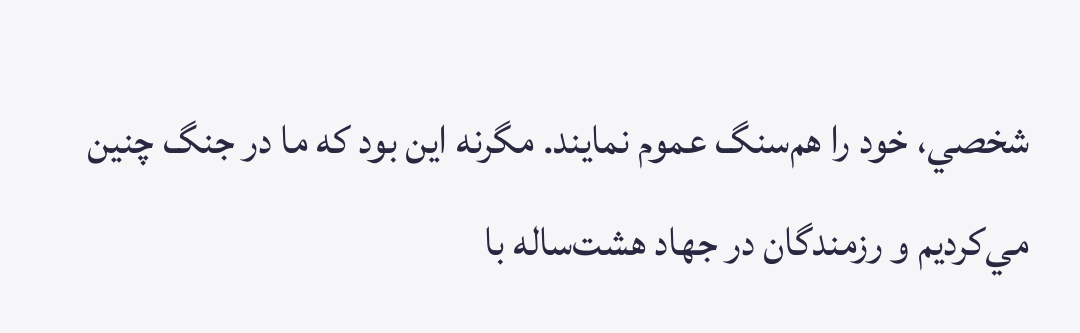شخصي، خود را هم‌سنگ عموم نمايند. مگرنه اين بود که ما در جنگ چنين مي‌کرديم و رزمندگان در جهاد هشت‌ساله با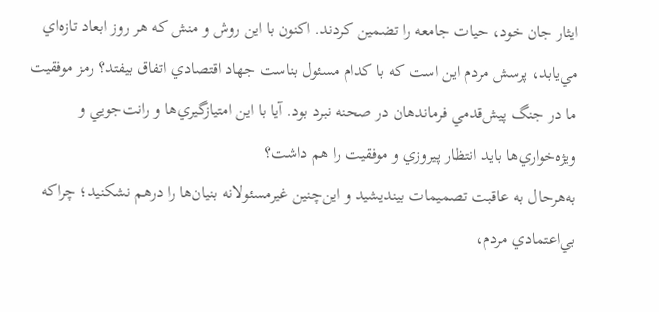ايثار جان خود، حيات جامعه را تضمين کردند. اکنون با اين روش و منش که هر روز ابعاد تازه‌اي مي‌يابد، پرسش مردم اين است که با کدام مسئول بناست جهاد اقتصادي اتفاق بيفتد؟ رمز موفقيت ما در جنگ پيش‌قدمي فرماندهان در صحنه نبرد بود. آيا با اين امتيازگيري‌ها و رانت‌جويي و ويژه‌خواري‌ها بايد انتظار پيروزي و موفقيت را هم داشت؟
به‌هرحال به عاقبت تصميمات بينديشيد و اين‌چنين غيرمسئولانه بنيان‌ها را درهم نشکنيد؛ چراکه بي‌اعتمادي مردم،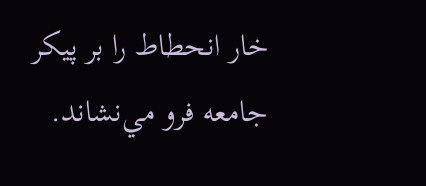خار انحطاط را بر پيکر جامعه فرو مي‌نشاند.